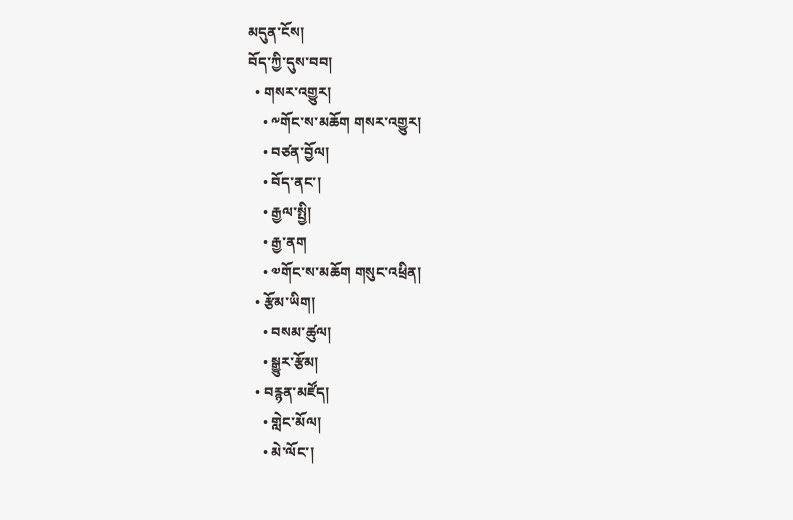མདུན་ངོས།
བོད་ཀྱི་དུས་བབ།
  • གསར་འགྱུར།
    • ༸གོང་ས་མཆོག གསར་འགྱུར།
    • བཙན་བྱོལ།
    • བོད་ནང་།
    • རྒྱལ་སྤྱི།
    • རྒྱ་ནག
    • ༧གོང་ས་མཆོག གསུང་འཕྲིན།
  • རྩོམ་ཡིག།
    • བསམ་ཚུལ།
    • སྒྱུར་རྩོམ།
  • བརྙན་མཛོད།
    • གླེང་མོལ།
    • མེ་ལོང་།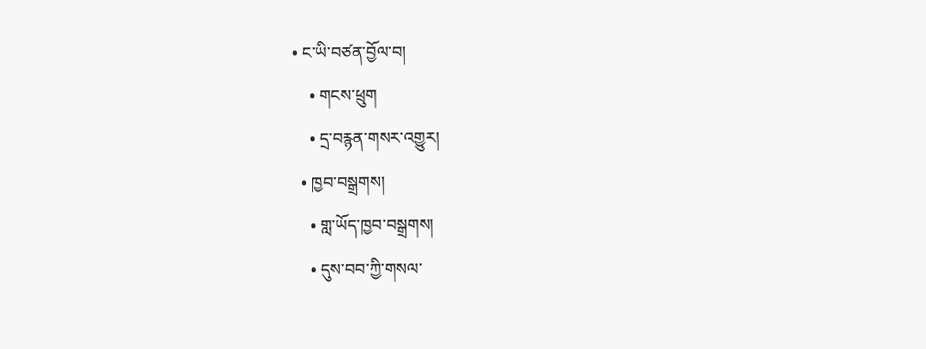• ང་ཡི་བཙན་བྱོལ་བ།
    • གངས་ཕྲུག
    • དྲ་བརྙན་གསར་འགྱུར།
  • ཁྱབ་བསྒྲགས།
    • གླ་ཡོད་ཁྱབ་བསྒྲགས།
    • དུས་བབ་ཀྱི་གསལ་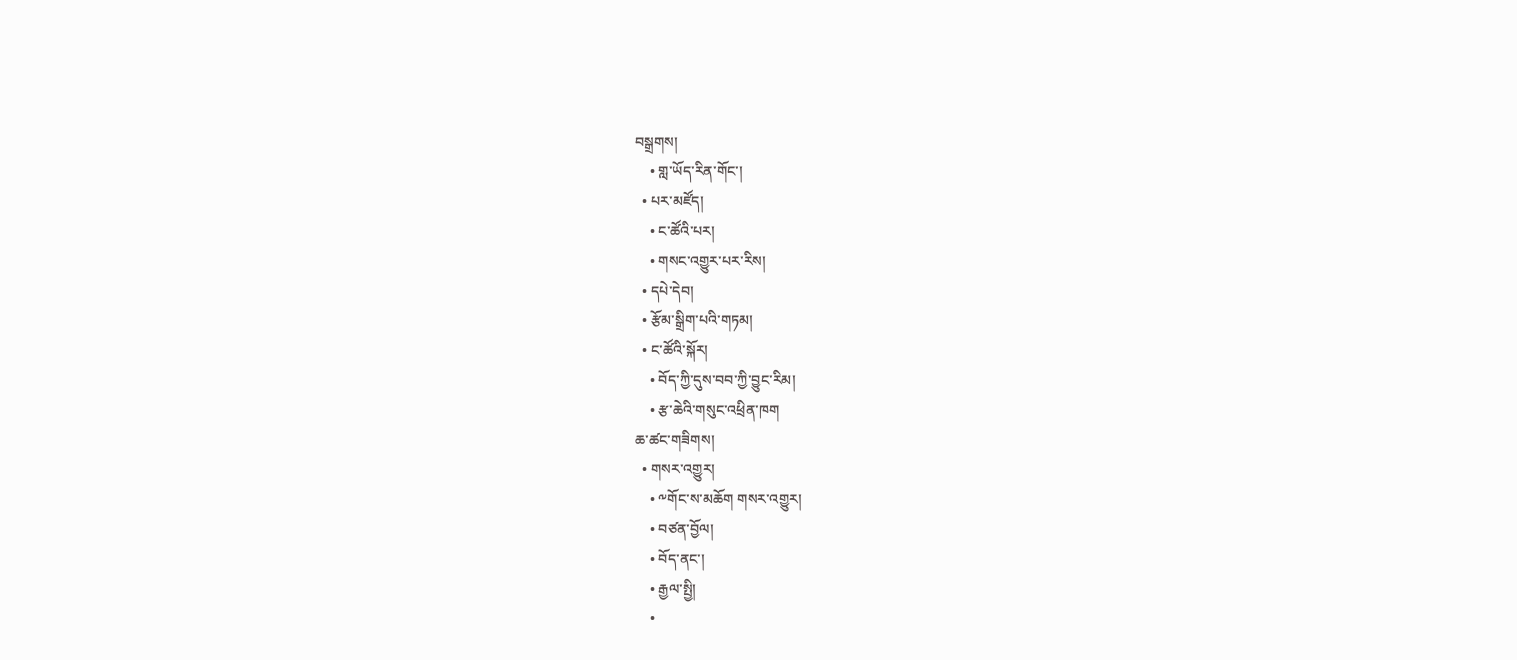བསྒྲགས།
    • གླ་ཡོད་རིན་གོང་།
  • པར་མཛོད།
    • ང་ཚོའི་པར།
    • གསང་འགྱུར་པར་རིས།
  • དཔེ་དེབ།
  • རྩོམ་སྒྲིག་པའི་གཏམ།
  • ང་ཚོའི་སྐོར།
    • བོད་ཀྱི་དུས་བབ་ཀྱི་བྱུང་རིམ།
    • རྩ་ཆེའི་གསུང་འཕྲིན་ཁག
ཆ་ཚང་གཟིགས།
  • གསར་འགྱུར།
    • ༸གོང་ས་མཆོག གསར་འགྱུར།
    • བཙན་བྱོལ།
    • བོད་ནང་།
    • རྒྱལ་སྤྱི།
    •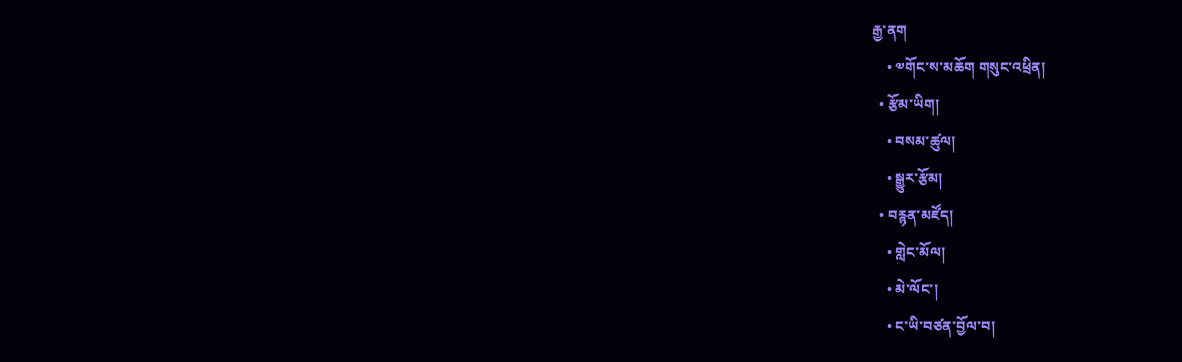རྒྱ་ནག
    • ༧གོང་ས་མཆོག གསུང་འཕྲིན།
  • རྩོམ་ཡིག།
    • བསམ་ཚུལ།
    • སྒྱུར་རྩོམ།
  • བརྙན་མཛོད།
    • གླེང་མོལ།
    • མེ་ལོང་།
    • ང་ཡི་བཙན་བྱོལ་བ།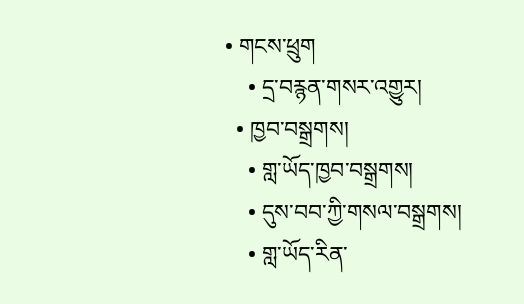• གངས་ཕྲུག
    • དྲ་བརྙན་གསར་འགྱུར།
  • ཁྱབ་བསྒྲགས།
    • གླ་ཡོད་ཁྱབ་བསྒྲགས།
    • དུས་བབ་ཀྱི་གསལ་བསྒྲགས།
    • གླ་ཡོད་རིན་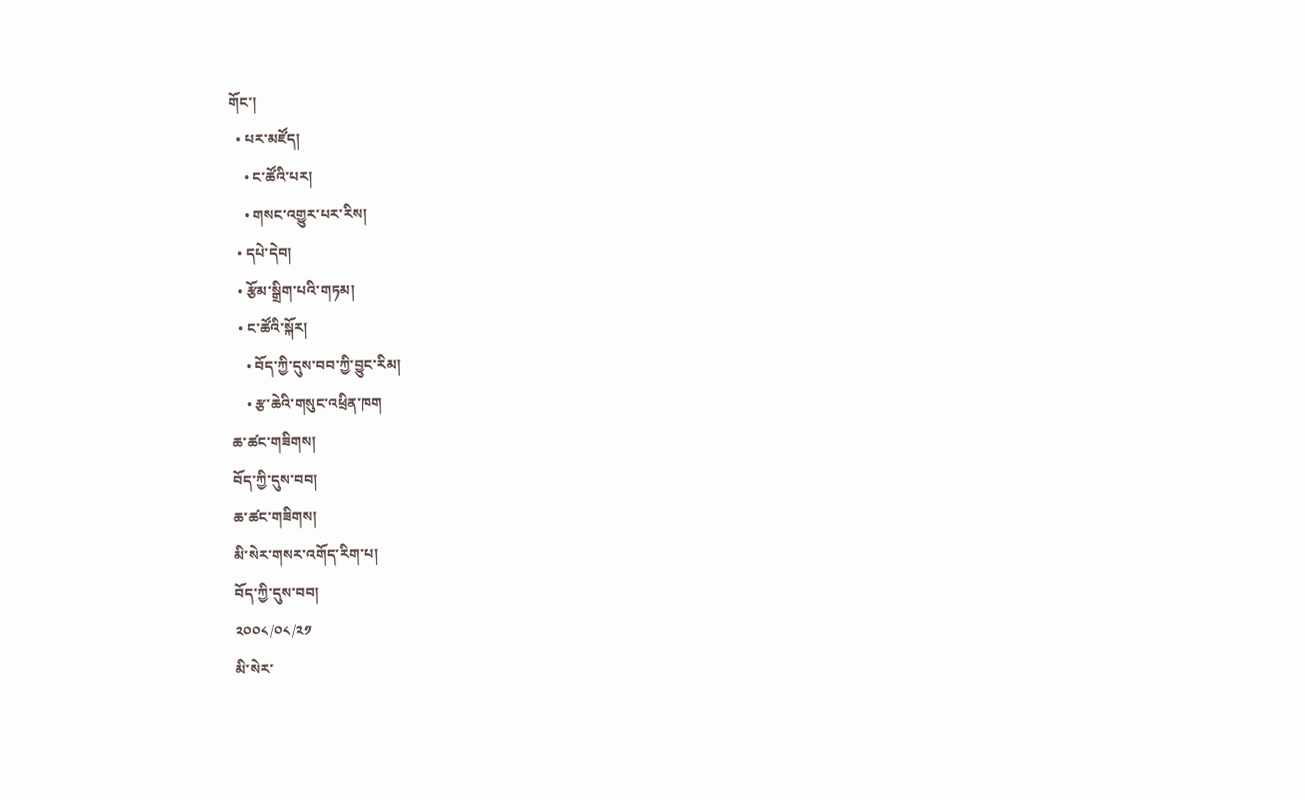གོང་།
  • པར་མཛོད།
    • ང་ཚོའི་པར།
    • གསང་འགྱུར་པར་རིས།
  • དཔེ་དེབ།
  • རྩོམ་སྒྲིག་པའི་གཏམ།
  • ང་ཚོའི་སྐོར།
    • བོད་ཀྱི་དུས་བབ་ཀྱི་བྱུང་རིམ།
    • རྩ་ཆེའི་གསུང་འཕྲིན་ཁག
ཆ་ཚང་གཟིགས།
བོད་ཀྱི་དུས་བབ།
ཆ་ཚང་གཟིགས།
མི་སེར་གསར་འགོད་རིག་པ།
བོད་ཀྱི་དུས་བབ།
༢༠༠༨/༠༨/༢༡
མི་སེར་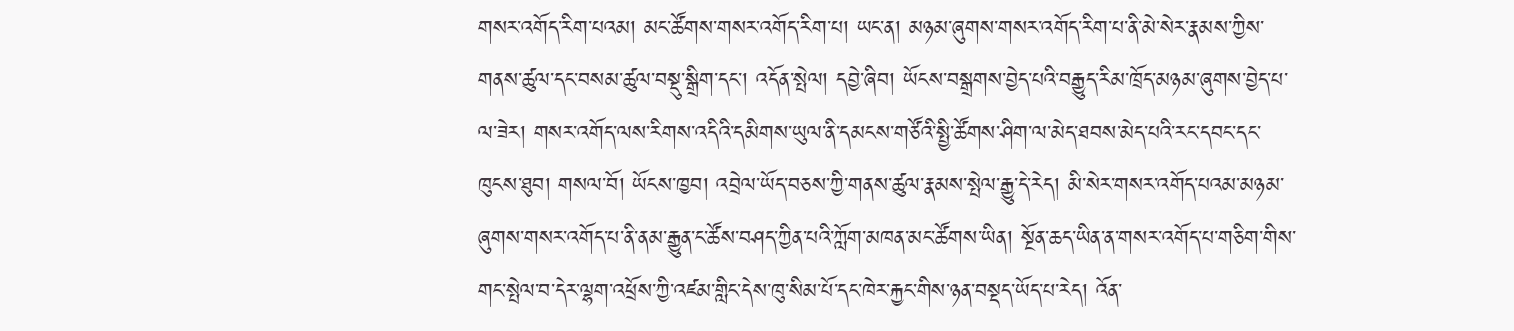གསར་འགོད་རིག་པའམ། མང་ཚོགས་གསར་འགོད་རིག་པ། ཡང་ན། མཉམ་ཞུགས་གསར་འགོད་རིག་པ་ནི་མེ་སེར་རྣམས་ཀྱིས་གནས་ཚུལ་དང་བསམ་ཚུལ་བསྡུ་སྒྲིག་དང་། འདོན་སྤེལ། དབྱེ་ཞིབ། ཡོངས་བསྒྲགས་བྱེད་པའི་བརྒྱུད་རིམ་ཁྲོད་མཉམ་ཞུགས་བྱེད་པ་ལ་ཟེར། གསར་འགོད་ལས་རིགས་འདིའི་དམིགས་ཡུལ་ནི་དམངས་གཙོའི་སྤྱི་ཚོགས་ཤིག་ལ་མེད་ཐབས་མེད་པའི་རང་དབང་དང་ཁུངས་ཐུབ། གསལ་བོ། ཡོངས་ཁྱབ། འབྲེལ་ཡོད་བཅས་ཀྱི་གནས་ཚུལ་རྣམས་སྤེལ་རྒྱུ་དེ་རེད། མི་སེར་གསར་འགོད་པའམ་མཉམ་ཞུགས་གསར་འགོད་པ་ནི་ནམ་རྒྱུན་ང་ཚོས་བཤད་ཀྱིན་པའི་ཀློག་མཁན་མང་ཚོགས་ཡིན། སྔོན་ཆད་ཡིན་ན་གསར་འགོད་པ་གཅིག་གིས་གང་སྤེལ་བ་དེར་ལྷག་འཕྲོས་ཀྱི་འཛམ་གླིང་དེས་ཁུ་སིམ་པོ་དང་ཁེར་རྐྱང་གིས་ཉན་བསྡད་ཡོད་པ་རེད། འོན་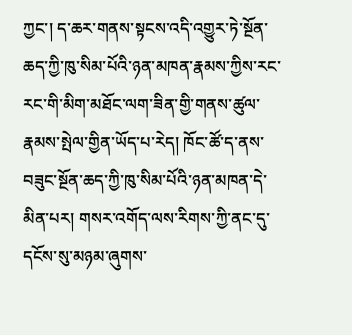ཀྱང་། ད་ཆར་གནས་སྟངས་འདི་འགྱུར་ཏེ་སྔོན་ཆད་ཀྱི་ཁུ་སིམ་པོའི་ཉན་མཁན་རྣམས་ཀྱིས་རང་རང་གི་མིག་མཐོང་ལག་ཟིན་གྱི་གནས་ཚུལ་རྣམས་སྤེལ་གྱིན་ཡོད་པ་རེད། ཁོང་ཚོ་ད་ནས་བཟུང་སྔོན་ཆད་ཀྱི་ཁུ་སིམ་པོའི་ཉན་མཁན་དེ་མིན་པར། གསར་འགོད་ལས་རིགས་ཀྱི་ནང་དུ་དངོས་སུ་མཉམ་ཞུགས་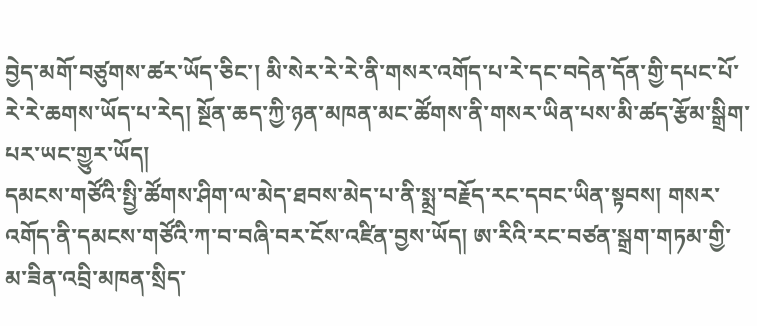བྱེད་མགོ་བཙུགས་ཚར་ཡོད་ཅིང་། མི་སེར་རེ་རེ་ནི་གསར་འགོད་པ་རེ་དང་བདེན་དོན་གྱི་དཔང་པོ་རེ་རེ་ཆགས་ཡོད་པ་རེད། སྔོན་ཆད་ཀྱི་ཉན་མཁན་མང་ཚོགས་ནི་གསར་ཡིན་པས་མི་ཚད་རྩོམ་སྒྲིག་པར་ཡང་གྱུར་ཡོད།
དམངས་གཙོའི་སྤྱི་ཚོགས་ཤིག་ལ་མེད་ཐབས་མེད་པ་ནི་སྨྲ་བརྗོད་རང་དབང་ཡིན་སྟབས། གསར་འགོད་ནི་དམངས་གཙོའི་ཀ་བ་བཞི་བར་ངོས་འཛིན་བྱས་ཡོད། ཨ་རིའི་རང་བཙན་སྒྲག་གཏམ་གྱི་མ་ཟིན་འབྲི་མཁན་སྲིད་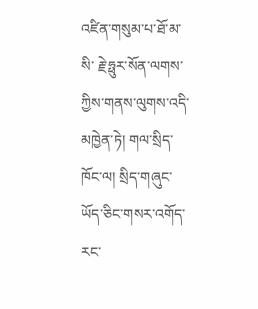འཛིན་གསུམ་པ་ཐོ་མ་སི་ རྗེ་ཧྥུར་སོན་ལགས་ཀྱིས་གནས་ལུགས་འདི་མཁྱེན་ཏེ། གལ་སྲིད་ཁོང་ལ། སྲིད་གཞུང་ཡོད་ཅིང་གསར་འགོད་རང་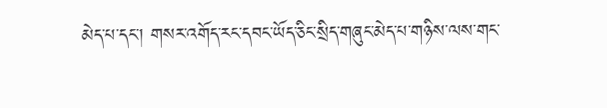མེད་པ་དང་། གསར་འགོད་རང་དབང་ཡོད་ཅིང་སྲིད་གཞུང་མེད་པ་གཉིས་ལས་གང་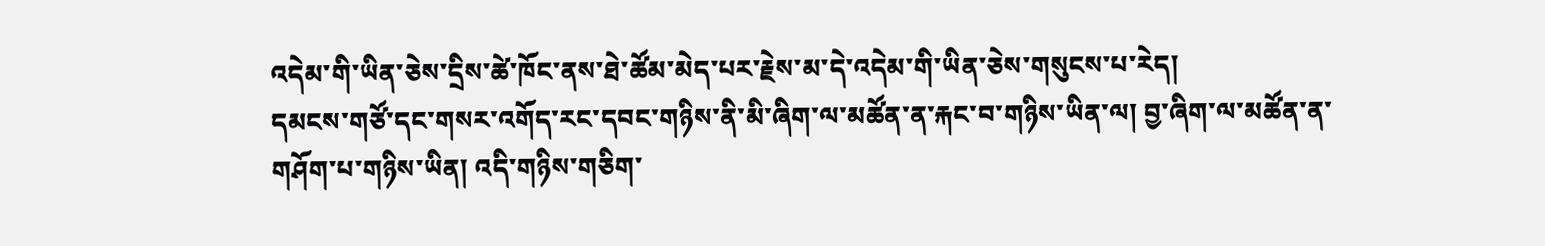འདེམ་གི་ཡིན་ཅེས་དྲིས་ཚེ་ཁོང་ནས་ཐེ་ཚོམ་མེད་པར་རྗེས་མ་དེ་འདེམ་གི་ཡིན་ཅེས་གསུངས་པ་རེད།
དམངས་གཙོ་དང་གསར་འགོད་རང་དབང་གཉིས་ནི་མི་ཞིག་ལ་མཚོན་ན་རྐང་བ་གཉིས་ཡིན་ལ། བྱ་ཞིག་ལ་མཚོན་ན་གཤོག་པ་གཉིས་ཡིན། འདི་གཉིས་གཅིག་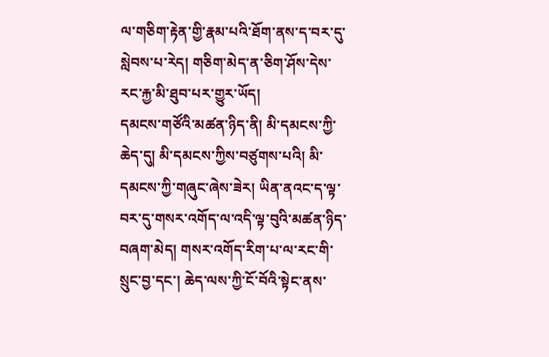ལ་གཅིག་རྟེན་གྱི་རྣམ་པའི་ཐོག་ནས་ད་བར་དུ་སླེབས་པ་རེད། གཅིག་མེད་ན་ཅིག་ཤོས་དེས་རང་རྐྱ་མི་ཐུབ་པར་གྱུར་ཡོད།
དམངས་གཙོའི་མཚན་ཉིད་ནི། མི་དམངས་ཀྱི་ཆེད་དུ། མི་དམངས་ཀྱིས་བཙུགས་པའི། མི་དམངས་ཀྱི་གཞུང་ཞེས་ཟེར། ཡིན་ནའང་ད་ལྟ་བར་དུ་གསར་འགོད་ལ་འདི་ལྟ་བུའི་མཚན་ཉིད་བཞག་མེད། གསར་འགོད་རིག་པ་ལ་རང་གི་སྲུང་བྱ་དང་། ཆེད་ལས་ཀྱི་ངོ་བོའི་སྟེང་ནས་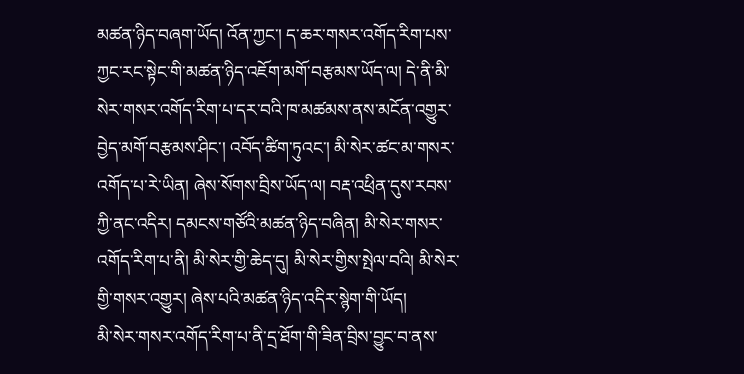མཚན་ཉིད་བཞག་ཡོད། འོན་ཀྱང་། ད་ཆར་གསར་འགོད་རིག་པས་ཀྱང་རང་སྟེང་གི་མཚན་ཉིད་འཇོག་མགོ་བརྩམས་ཡོད་ལ། དེ་ནི་མི་སེར་གསར་འགོད་རིག་པ་དར་བའི་ཁ་མཚམས་ནས་མངོན་འགྱུར་བྱེད་མགོ་བརྩམས་ཤིང་། འབོད་ཚིག་ཏུའང་། མི་སེར་ཚང་མ་གསར་འགོད་པ་རེ་ཡིན། ཞེས་སོགས་བྲིས་ཡོད་ལ། བརྡ་འཕྲིན་དུས་རབས་ཀྱི་ནང་འདིར། དམངས་གཙོའི་མཚན་ཉིད་བཞིན། མི་སེར་གསར་འགོད་རིག་པ་ནི། མི་སེར་གྱི་ཆེད་དུ། མི་སེར་གྱིས་སྤེལ་བའི། མི་སེར་གྱི་གསར་འགྱུར། ཞེས་པའི་མཚན་ཉིད་འདིར་སྙེག་གི་ཡོད།
མི་སེར་གསར་འགོད་རིག་པ་ནི་དྲ་ཐོག་གི་ཟིན་བྲིས་བྱུང་བ་ནས་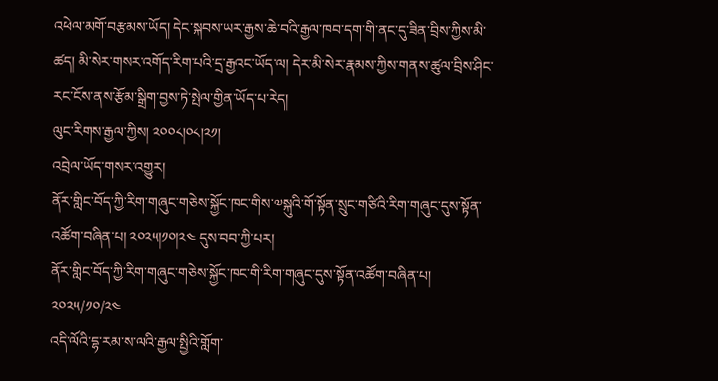འཕེལ་མགོ་བརྩམས་ཡོད། དེང་སྐབས་ཡར་རྒྱས་ཆེ་བའི་རྒྱལ་ཁབ་དག་གི་ནང་དུ་ཟིན་བྲིས་ཀྱིས་མི་ཚད། མི་སེར་གསར་འགོད་རིག་པའི་དྲ་རྒྱའང་ཡོད་ལ། དེར་མི་སེར་རྣམས་ཀྱིས་གནས་ཚུལ་བྲིས་ཤིང་རང་ངོས་ནས་རྩོམ་སྒྲིག་བྱས་ཏེ་སྤེལ་གྱིན་ཡོད་པ་རེད།
ལུང་རིགས་རྒྱལ་ཀྱིས། ༢༠༠༨།༠༨།༢༡།
འབྲེལ་ཡོད་གསར་འགྱུར།
ནོར་གླིང་བོད་ཀྱི་རིག་གཞུང་གཅེས་སྐྱོང་ཁང་གིས་༧སྐུའི་གོ་སྟོན་སྲུང་གཙིའི་རིག་གཞུང་དུས་སྟོན་འཚོག་བཞིན་པ། ༢༠༢༥།༡༠།༢༤ དུས་བབ་ཀྱི་པར།
ནོར་གླིང་བོད་ཀྱི་རིག་གཞུང་གཅེས་སྐྱོང་ཁང་གི་རིག་གཞུང་དུས་སྟོན་འཚོག་བཞིན་པ།
༢༠༢༥/༡༠/༢༤
འདི་ལོའི་དྷ་རམ་ས་ལའི་རྒྱལ་སྤྱིའི་གློག་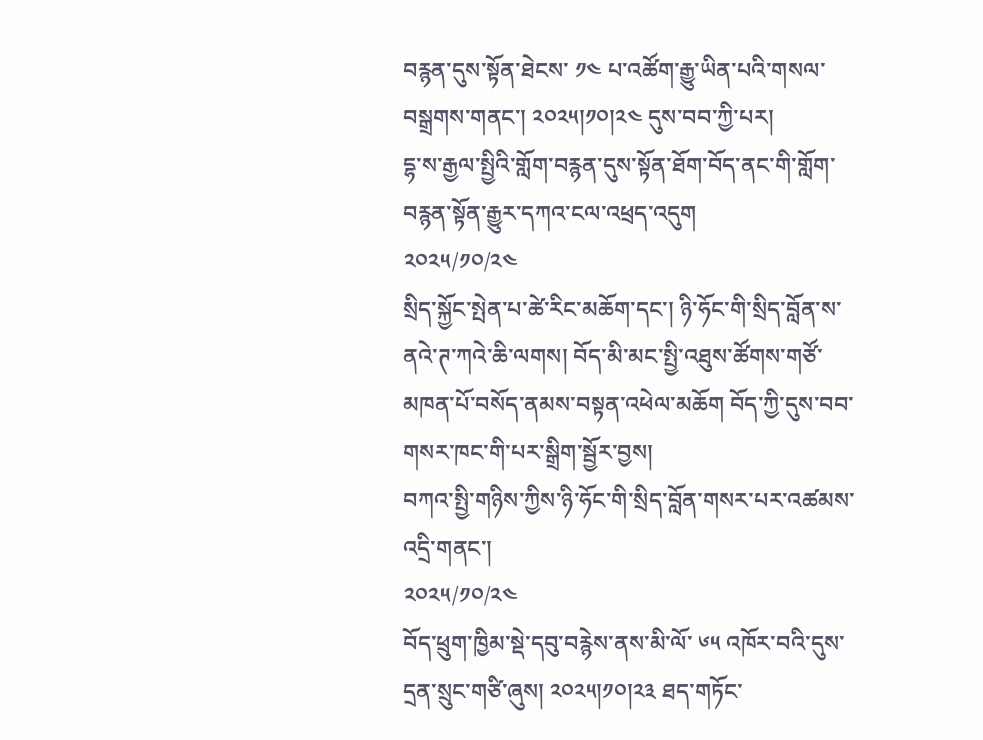བརྙན་དུས་སྟོན་ཐེངས་ ༡༤ པ་འཚོག་རྒྱུ་ཡིན་པའི་གསལ་བསྒྲགས་གནང་། ༢༠༢༥།༡༠།༢༤ དུས་བབ་ཀྱི་པར།
དྷ་ས་རྒྱལ་སྤྱིའི་གློག་བརྙན་དུས་སྟོན་ཐོག་བོད་ནང་གི་གློག་བརྙན་སྟོན་རྒྱུར་དཀའ་ངལ་འཕྲད་འདུག
༢༠༢༥/༡༠/༢༤
སྲིད་སྐྱོང་སྤེན་པ་ཚེ་རིང་མཆོག་དང་། ཉི་ཧོང་གི་སྲིད་བློན་ས་ནའེ་ཊ་ཀའེ་ཆི་ལགས། བོད་མི་མང་སྤྱི་འཐུས་ཚོགས་གཙོ་མཁན་པོ་བསོད་ནམས་བསྟན་འཕེལ་མཆོག བོད་ཀྱི་དུས་བབ་གསར་ཁང་གི་པར་སྒྲིག་སྦྱོར་བྱས།
བཀའ་སྤྱི་གཉིས་ཀྱིས་ཉི་ཧོང་གི་སྲིད་བློན་གསར་པར་འཚམས་འདྲི་གནང་།
༢༠༢༥/༡༠/༢༤
བོད་ཕྲུག་ཁྱིམ་སྡེ་དབུ་བརྙེས་ནས་མི་ལོ་ ༦༥ འཁོར་བའི་དུས་དྲན་སྲུང་གཙི་ཞུས། ༢༠༢༥།༡༠།༢༣ ཐད་གཏོང་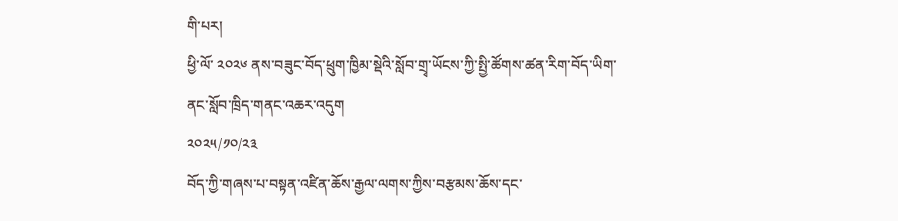གི་པར།
ཕྱི་ལོ་ ༢༠༢༦ ནས་བཟུང་བོད་ཕྲུག་ཁྱིམ་སྡེའི་སློབ་གྲྭ་ཡོངས་ཀྱི་སྤྱི་ཚོགས་ཚན་རིག་བོད་ཡིག་ནང་སློབ་ཁྲིད་གནང་འཆར་འདུག
༢༠༢༥/༡༠/༢༣
བོད་ཀྱི་གཞས་པ་བསྟན་འཛིན་ཆོས་རྒྱལ་ལགས་ཀྱིས་བརྩམས་ཆོས་དང་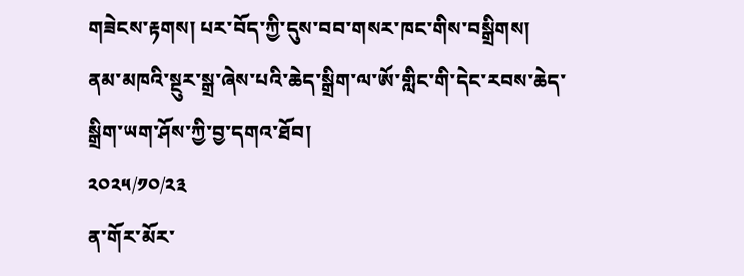གཟེངས་རྟགས། པར་བོད་ཀྱི་དུས་བབ་གསར་ཁང་གིས་བསྒྲིགས།
ནམ་མཁའི་སྔུར་སྒྲ་ཞེས་པའི་ཆེད་སྒྲིག་ལ་ཨོ་གླིང་གི་དེང་རབས་ཆེད་སྒྲིག་ཡག་ཤོས་ཀྱི་བྱ་དགའ་ཐོབ།
༢༠༢༥/༡༠/༢༣
ན་གོར་མོར་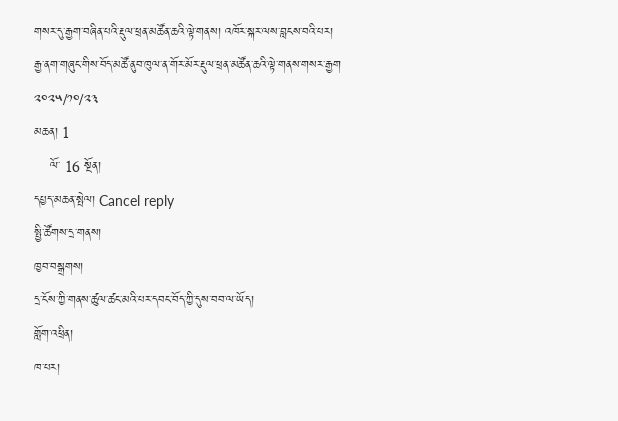གསར་དུ་རྒྱག་བཞིན་པའི་རྡུལ་ཕྲན་མཚོན་ཆའི་ལྟེ་གནས། འཁོར་སྐར་ལས་བླངས་བའི་པར།
རྒྱ་ནག་གཞུང་གིས་བོད་མཚོ་ནུབ་ཁུལ་ན་གོར་མོར་རྡུལ་ཕྲན་མཚོན་ཆའི་ལྟེ་གནས་གསར་རྒྱག
༢༠༢༥/༡༠/༢༣
མཆན། 1
    ལོ་ 16 སྔོན།
དཔྱད་མཆན་སྤེལ། Cancel reply
སྤྱི་ཚོགས་དྲ་གནས།
ཁྱབ་བསྒྲགས།
དྲ་ངོས་ཀྱི་གནས་ཚུལ་ཚང་མའི་པར་དབང་བོད་ཀྱི་དུས་བབ་ལ་ཡོད།
གློག་འཕྲིན།
ཁ་པར།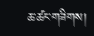ཆ་ཚང་གཟིགས།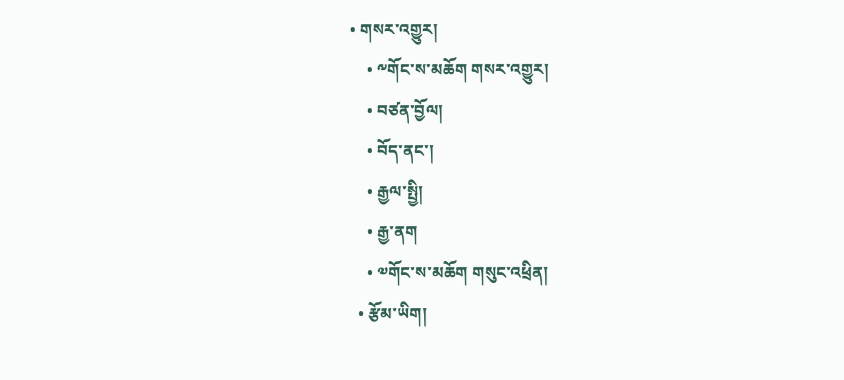• གསར་འགྱུར།
    • ༸གོང་ས་མཆོག གསར་འགྱུར།
    • བཙན་བྱོལ།
    • བོད་ནང་།
    • རྒྱལ་སྤྱི།
    • རྒྱ་ནག
    • ༧གོང་ས་མཆོག གསུང་འཕྲིན།
  • རྩོམ་ཡིག།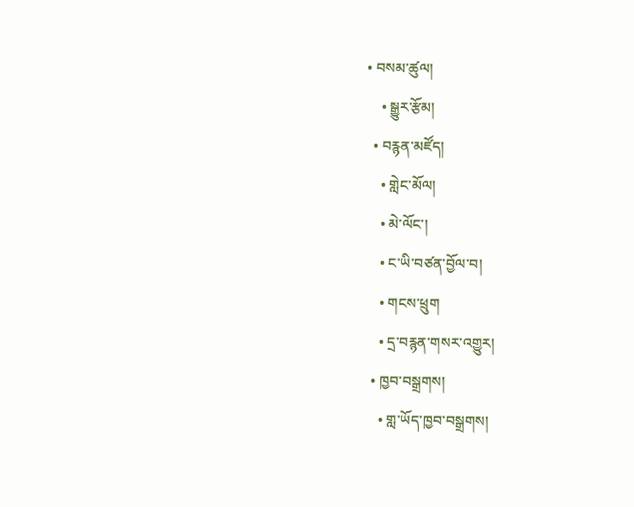• བསམ་ཚུལ།
    • སྒྱུར་རྩོམ།
  • བརྙན་མཛོད།
    • གླེང་མོལ།
    • མེ་ལོང་།
    • ང་ཡི་བཙན་བྱོལ་བ།
    • གངས་ཕྲུག
    • དྲ་བརྙན་གསར་འགྱུར།
  • ཁྱབ་བསྒྲགས།
    • གླ་ཡོད་ཁྱབ་བསྒྲགས།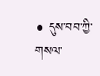• དུས་བབ་ཀྱི་གསལ་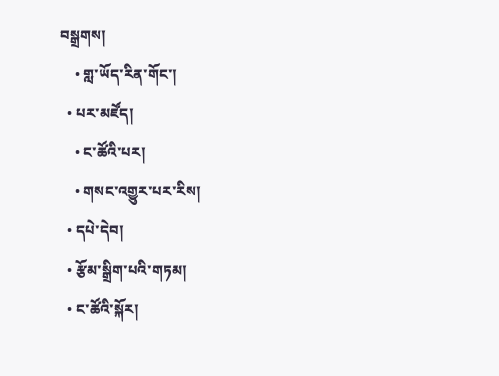བསྒྲགས།
    • གླ་ཡོད་རིན་གོང་།
  • པར་མཛོད།
    • ང་ཚོའི་པར།
    • གསང་འགྱུར་པར་རིས།
  • དཔེ་དེབ།
  • རྩོམ་སྒྲིག་པའི་གཏམ།
  • ང་ཚོའི་སྐོར།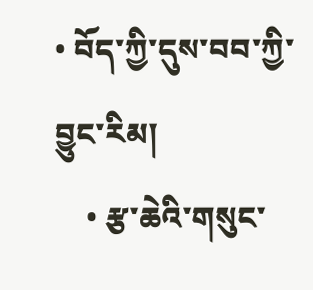• བོད་ཀྱི་དུས་བབ་ཀྱི་བྱུང་རིམ།
    • རྩ་ཆེའི་གསུང་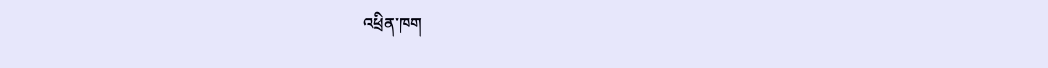འཕྲིན་ཁག